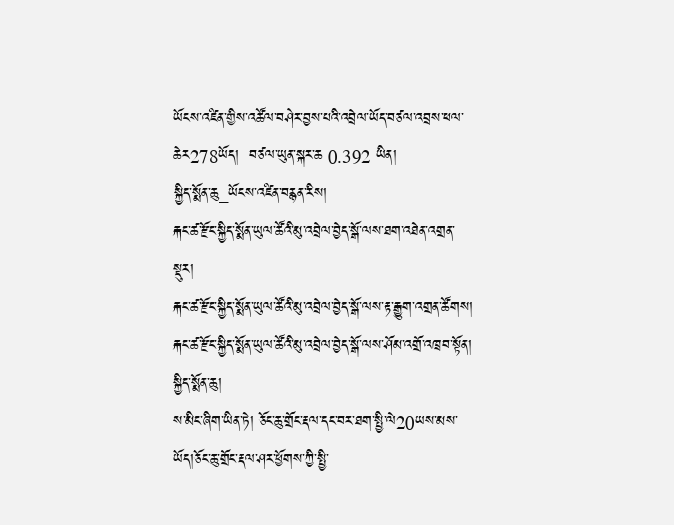ཡོངས་འཛིན་གྱིས་འཚོལ་བཤེར་བྱས་པའི་འབྲེལ་ཡོད་བཙལ་འབྲས་ཕལ་ཆེར278ཡོད།  བཙལ་ཡུན་སྐར་ཆ 0.392 ཡིན།
སྐྱིད་སྨོན་ཆུ_ཡོངས་འཛིན་བརྙན་རིས།
རྐང་ཚ་རྫོང་སྐྱིད་སྨོན་ཡུལ་ཚོའི་མུ་འབྲེལ་བྱེད་སྒོ་ལས་ཐག་འཐེན་འགྲན་སྡུར།
རྐང་ཚ་རྫོང་སྐྱིད་སྨོན་ཡུལ་ཚོའི་མུ་འབྲེལ་བྱེད་སྒོ་ལས་རྟ་རྒྱུག་འགྲན་ཚོགས།
རྐང་ཚ་རྫོང་སྐྱིད་སྨོན་ཡུལ་ཚོའི་མུ་འབྲེལ་བྱེད་སྒོ་ལས་ཤོམ་འགྲོ་འཁྲབ་སྟོན།
སྐྱིད་སྨོན་ཆུ།
ས་མིང་ཞིག་ཡིན་ཏེ། ཅོང་ཆུ་གྲོང་རྡལ་དང་བར་ཐག་སྤྱི་ལེ20ཡས་མས་ཡོད།ཅོང་ཆུ་གྲོང་རྡལ་ཤར་ཕྱོགས་ཀྱི་སྤྱི་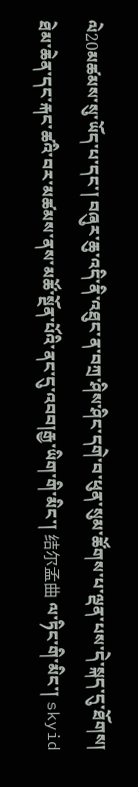ལེ20མཚམས་སུ་ཡོད་པ་དང་། བཞུར་ཆུ་འདི་ནི་འཐུང་ན་བཀྲ་ཤིས་ཤིང་དགེ་བ་ཕུན་སུམ་ཚོགས་པ་ལྡན་པས་དེ་སྐད་དུ་ཐོགས། ཐེམ་ཆེན་དང་རྐང་ཚའི་བར་མཚམས་ནས་མཚོ་སྔོན་པོའི་ནང་དུ་འབབ།རྒྱ་ཡིག་གི་མིང་། 结尔孟曲 ལ་ཏིང་གི་མིང་། skyid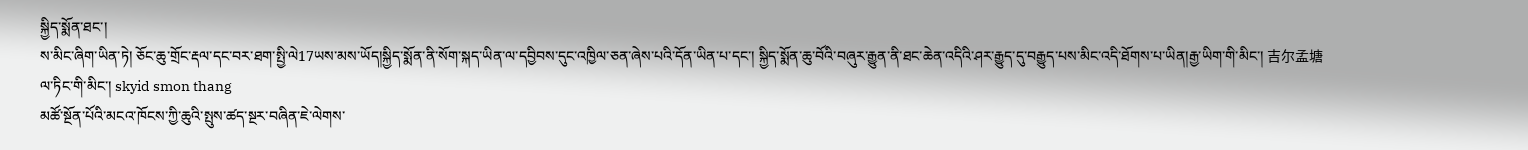སྐྱིད་སྨོན་ཐང་།
ས་མིང་ཞིག་ཡིན་ཏེ། ཅོང་ཆུ་གྲོང་རྡལ་དང་བར་ཐག་སྤྱི་ལེ17ཡས་མས་ཡོད།སྐྱིད་སྨོན་ནི་སོག་སྐད་ཡིན་ལ་དབྱིབས་དུང་འཁྱིལ་ཅན་ཞེས་པའི་དོན་ཡིན་པ་དང་། སྐྱིད་སྨོན་ཆུ་བོའི་བཞུར་རྒྱུན་ནི་ཐང་ཆེན་འདིའི་ཤར་རྒྱུད་དུ་བརྒྱུད་པས་མིང་འདི་ཐོགས་པ་ཡིན།རྒྱ་ཡིག་གི་མིང་། 吉尔孟塘 ལ་ཏིང་གི་མིང་། skyid smon thang
མཚོ་སྔོན་པོའི་མངའ་ཁོངས་ཀྱི་ཆུའི་སྤུས་ཚད་སྔར་བཞིན་ཇེ་ལེགས་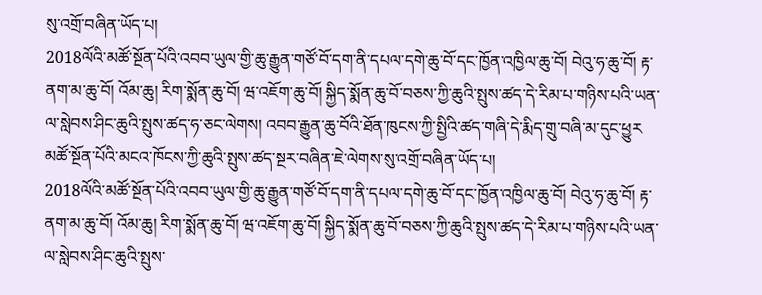སུ་འགྲོ་བཞིན་ཡོད་པ།
2018ལོའི་མཚོ་སྔོན་པོའི་འབབ་ཡུལ་གྱི་ཆུ་རྒྱུན་གཙོ་བོ་དག་ནི་དཔལ་དགེ་ཆུ་བོ་དང་ཁྱོན་འཁྱིལ་ཆུ་བོ། བེའུ་ཧ་ཆུ་བོ། རྟ་ནག་མ་ཆུ་བོ། འོམ་ཆུ། རིག་སྨོན་ཆུ་བོ། ཝ་འཇོག་ཆུ་བོ། སྐྱིད་སྨོན་ཆུ་བོ་བཅས་ཀྱི་ཆུའི་སྤུས་ཚད་དེ་རིམ་པ་གཉིས་པའི་ཡན་ལ་སླེབས་ཤིང་ཆུའི་སྤུས་ཚད་ཧ་ཅང་ལེགས། འབབ་རྒྱུན་ཆུ་བོའི་ཐོན་ཁུངས་ཀྱི་སྤྱིའི་ཚད་གཞི་དེ་རྨིད་གྲུ་བཞི་མ་དུང་ཕྱུར
མཚོ་སྔོན་པོའི་མངའ་ཁོངས་ཀྱི་ཆུའི་སྤུས་ཚད་སྔར་བཞིན་ཇེ་ལེགས་སུ་འགྲོ་བཞིན་ཡོད་པ།
2018ལོའི་མཚོ་སྔོན་པོའི་འབབ་ཡུལ་གྱི་ཆུ་རྒྱུན་གཙོ་བོ་དག་ནི་དཔལ་དགེ་ཆུ་བོ་དང་ཁྱོན་འཁྱིལ་ཆུ་བོ། བེའུ་ཧ་ཆུ་བོ། རྟ་ནག་མ་ཆུ་བོ། འོམ་ཆུ། རིག་སྨོན་ཆུ་བོ། ཝ་འཇོག་ཆུ་བོ། སྐྱིད་སྨོན་ཆུ་བོ་བཅས་ཀྱི་ཆུའི་སྤུས་ཚད་དེ་རིམ་པ་གཉིས་པའི་ཡན་ལ་སླེབས་ཤིང་ཆུའི་སྤུས་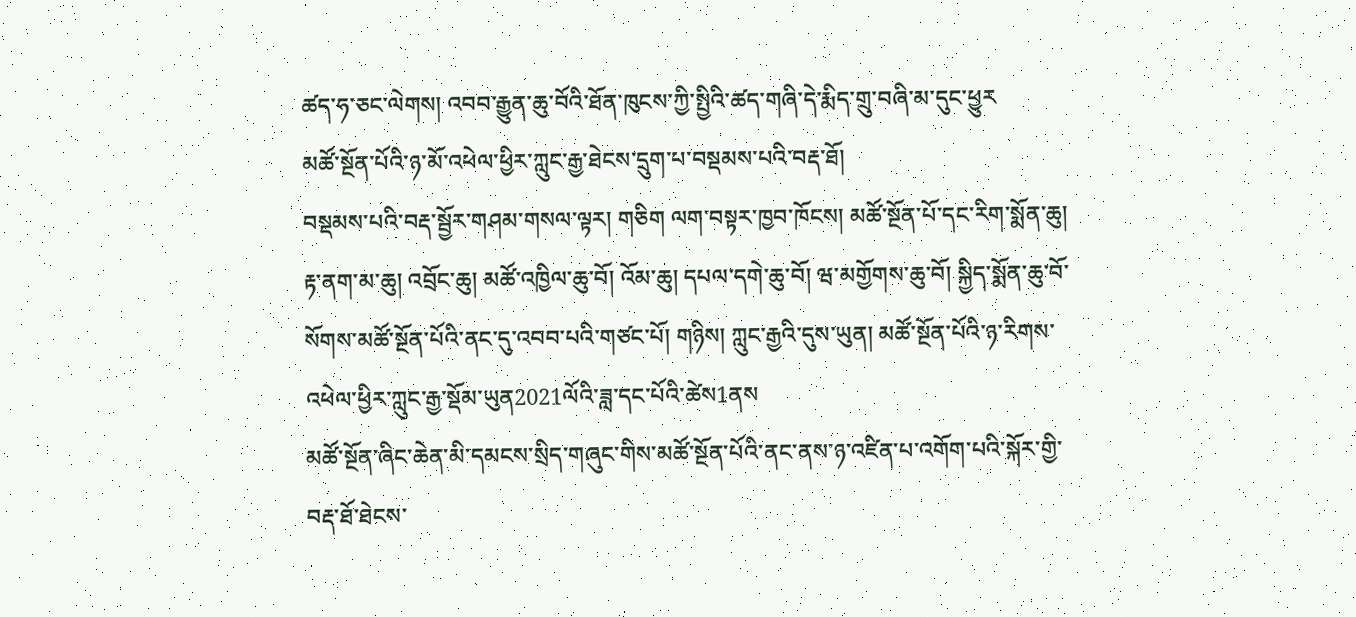ཚད་ཧ་ཅང་ལེགས། འབབ་རྒྱུན་ཆུ་བོའི་ཐོན་ཁུངས་ཀྱི་སྤྱིའི་ཚད་གཞི་དེ་རྨིད་གྲུ་བཞི་མ་དུང་ཕྱུར
མཚོ་སྔོན་པོའི་ཉ་མོ་འཕེལ་ཕྱིར་ཀླུང་རྒྱ་ཐེངས་དྲུག་པ་བསྡམས་པའི་བརྡ་ཐོ།
བསྡམས་པའི་བརྡ་སྦྱོར་གཤམ་གསལ་ལྟར། གཅིག ལག་བསྟར་ཁྱབ་ཁོངས། མཚོ་སྔོན་པོ་དང་རིག་སྨོན་ཆུ། རྟ་ནག་མ་ཆུ། འབྲོང་ཆུ། མཚོ་འཁྱིལ་ཆུ་བོ། འོམ་ཆུ། དཔལ་དགེ་ཆུ་བོ། ཝ་མགྱོགས་ཆུ་བོ། སྐྱིད་སྨོན་ཆུ་བོ་སོགས་མཚོ་སྔོན་པོའི་ནང་དུ་འབབ་པའི་གཙང་པོ། གཉིས། ཀླུང་རྒྱའི་དུས་ཡུན། མཚོ་སྔོན་པོའི་ཉ་རིགས་འཕེལ་ཕྱིར་ཀླུང་རྒྱ་སྡོམ་ཡུན2021ལོའི་ཟླ་དང་པོའི་ཚེས1ནས
མཚོ་སྔོན་ཞིང་ཆེན་མི་དམངས་སྲིད་གཞུང་གིས་མཚོ་སྔོན་པོའི་ནང་ནས་ཉ་འཛིན་པ་འགོག་པའི་སྐོར་གྱི་བརྡ་ཐོ་ཐེངས་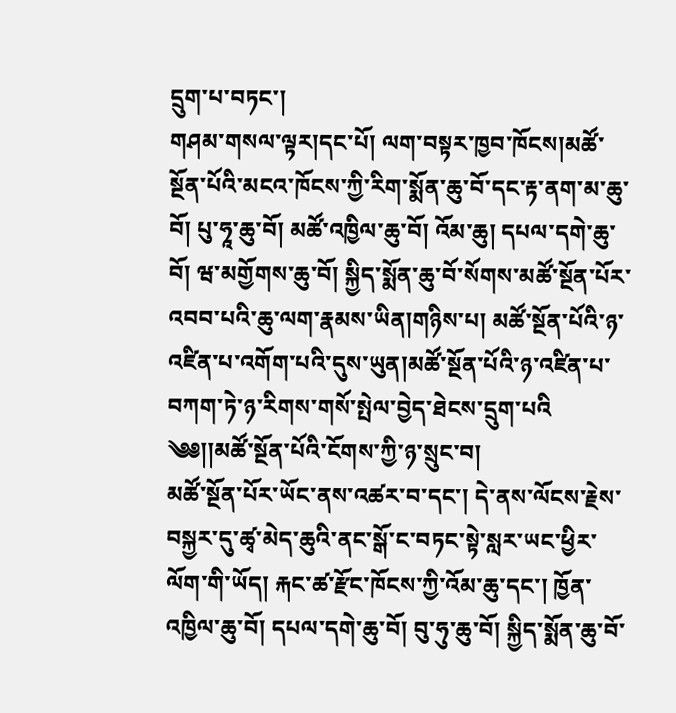དྲུག་པ་བཏང་།
གཤམ་གསལ་ལྟར།དང་པོ། ལག་བསྟར་ཁྱབ་ཁོངས།མཚོ་སྔོན་པོའི་མངའ་ཁོངས་ཀྱི་རིག་སྨོན་ཆུ་བོ་དང་རྟ་ནག་མ་ཆུ་བོ། པུ་ཧཱ་ཆུ་བོ། མཚོ་འཁྱིལ་ཆུ་བོ། འོམ་ཆུ། དཔལ་དགེ་ཆུ་བོ། ཝ་མགྱོགས་ཆུ་བོ། སྐྱིད་སྨོན་ཆུ་བོ་སོགས་མཚོ་སྔོན་པོར་འབབ་པའི་ཆུ་ལག་རྣམས་ཡིན།གཉིས་པ། མཚོ་སྔོན་པོའི་ཉ་འཛིན་པ་འགོག་པའི་དུས་ཡུན།མཚོ་སྔོན་པོའི་ཉ་འཛིན་པ་བཀག་ཏེ་ཉ་རིགས་གསོ་སྤེལ་བྱེད་ཐེངས་དྲུག་པའི
༄༅།།མཚོ་སྔོན་པོའི་ངོགས་ཀྱི་ཉ་སྲུང་བ།
མཚོ་སྔོན་པོར་ཡོང་ནས་འཚར་བ་དང་། དེ་ནས་ལོངས་རྗེས་བསྐྱར་དུ་ཚྭ་མེད་ཆུའི་ནང་སྒོ་ང་བཏང་སྟེ་སླར་ཡང་ཕྱིར་ལོག་གི་ཡོད། རྐང་ཚ་རྫོང་ཁོངས་ཀྱི་འོམ་ཆུ་དང་། ཁྱོན་འཁྱིལ་ཆུ་བོ། དཔལ་དགེ་ཆུ་བོ། བུ་ཧུ་ཆུ་བོ། སྐྱིད་སྨོན་ཆུ་བོ་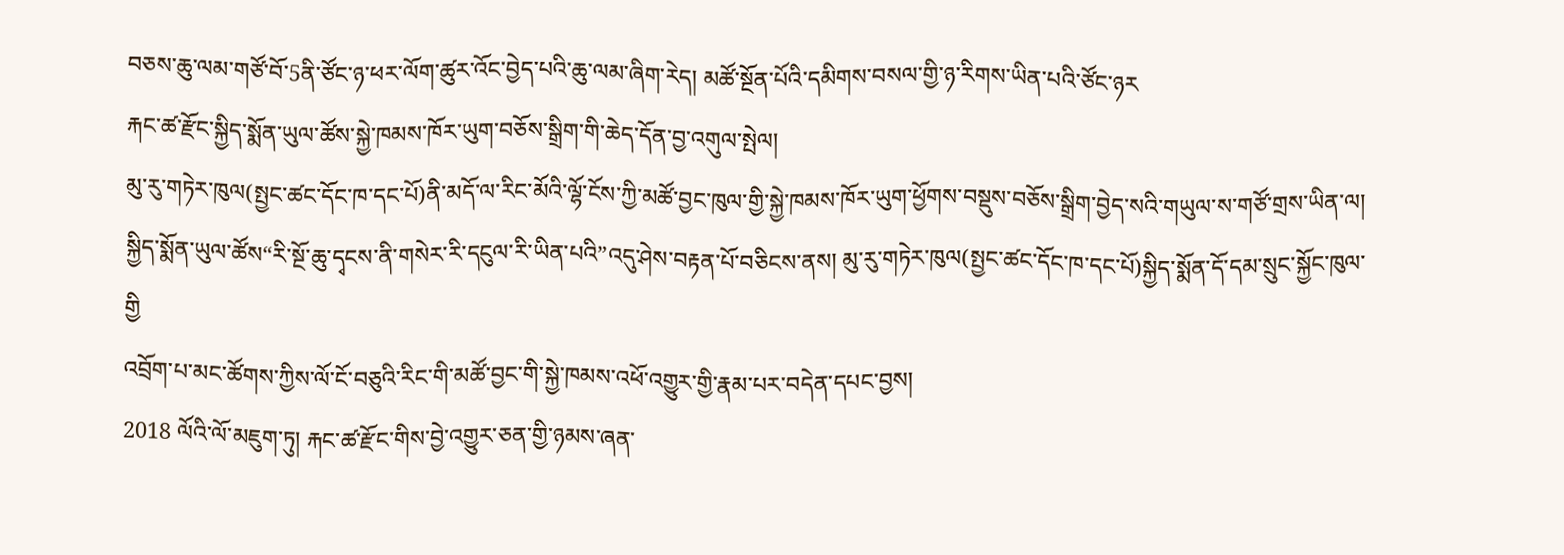བཅས་ཆུ་ལམ་གཙོ་བོ་5ནི་ཙོང་ཉ་ཕར་ལོག་ཚུར་འོང་བྱེད་པའི་ཆུ་ལམ་ཞིག་རེད། མཚོ་སྔོན་པོའི་དམིགས་བསལ་གྱི་ཉ་རིགས་ཡིན་པའི་ཙོང་ཉར
རྐང་ཚ་རྫོང་སྐྱིད་སྨོན་ཡུལ་ཚོས་སྐྱེ་ཁམས་ཁོར་ཡུག་བཅོས་སྒྲིག་གི་ཆེད་དོན་བྱ་འགུལ་སྤེལ།
མུ་རུ་གཏེར་ཁུལ(སྤྱང་ཚང་དོང་ཁ་དང་པོ)ནི་མདོ་ལ་རིང་མོའི་ལྷོ་ངོས་ཀྱི་མཚོ་བྱང་ཁུལ་གྱི་སྐྱེ་ཁམས་ཁོར་ཡུག་ཕྱོགས་བསྡུས་བཅོས་སྒྲིག་བྱེད་སའི་གཡུལ་ས་གཙོ་གྲས་ཡིན་ལ། སྐྱིད་སྨོན་ཡུལ་ཚོས“རི་སྔོ་ཆུ་དྭངས་ནི་གསེར་རི་དངུལ་རི་ཡིན་པའི”འདུ་ཤེས་བརྟན་པོ་བཅིངས་ནས། མུ་རུ་གཏེར་ཁུལ(སྤྱང་ཚང་དོང་ཁ་དང་པོ)སྐྱིད་སྨོན་དོ་དམ་སྲུང་སྐྱོང་ཁུལ་གྱི
འབྲོག་པ་མང་ཚོགས་ཀྱིས་ལོ་ངོ་བཅུའི་རིང་གི་མཚོ་བྱང་གི་སྐྱེ་ཁམས་འཕོ་འགྱུར་གྱི་རྣམ་པར་བདེན་དཔང་བྱས།
2018 ལོའི་ལོ་མཇུག་ཏུ། རྐང་ཚ་རྫོང་གིས་བྱེ་འགྱུར་ཅན་གྱི་ཉམས་ཞན་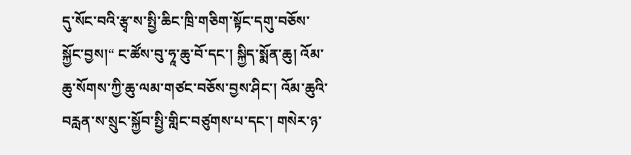དུ་སོང་བའི་རྩྭ་ས་སྤྱི་ཆིང་ཁྲི་གཅིག་སྟོང་དགུ་བཅོས་སྐྱོང་བྱས།“ ང་ཚོས་བུ་ཧཱ་ཆུ་བོ་དང་། སྐྱིད་སྨོན་ཆུ། འོམ་ཆུ་སོགས་ཀྱི་ཆུ་ལམ་གཙང་བཅོས་བྱས་ཤིང་། འོམ་ཆུའི་བརླན་ས་སྲུང་སྐྱོབ་སྤྱི་གླིང་བཙུགས་པ་དང་། གསེར་ཉ་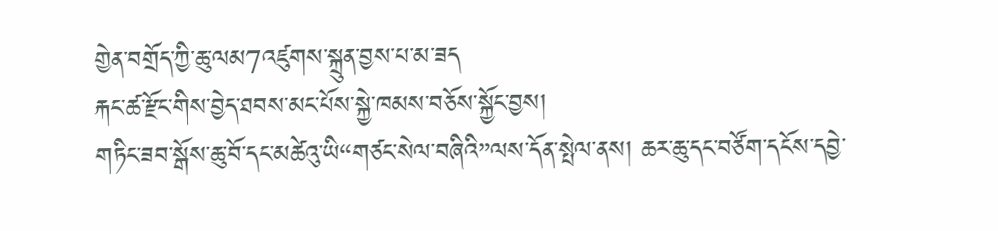གྱེན་བགྲོད་ཀྱི་ཆུ་ལམ7འཛུགས་སྐྲུན་བྱས་པ་མ་ཟད
རྐང་ཚ་རྫོང་གིས་བྱེད་ཐབས་མང་པོས་སྐྱེ་ཁམས་བཅོས་སྐྱོང་བྱས།
གཏིང་ཟབ་སྒོས་ཆུ་བོ་དང་མཚེའུ་ཡི“གཙང་སེལ་བཞིའི”ལས་དོན་སྤེལ་ནས། ཆར་ཆུ་དང་བཙོག་དངོས་དབྱེ་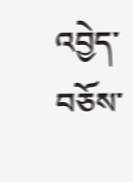འབྱེད་བཅོས་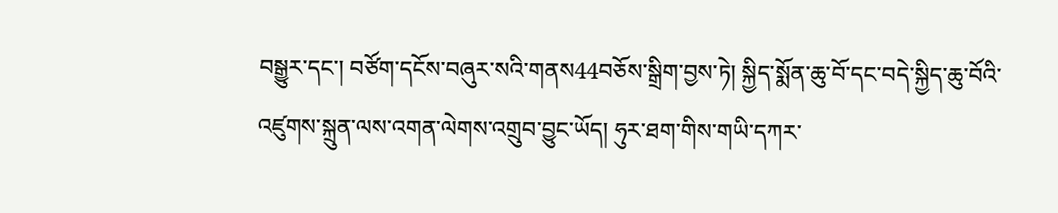བསྒྱུར་དང་། བཙོག་དངོས་བཞུར་སའི་གནས44བཅོས་སྒྲིག་བྱས་ཏེ། སྐྱིད་སྨོན་ཆུ་བོ་དང་བདེ་སྐྱིད་ཆུ་བོའི་འཛུགས་སྐྲུན་ལས་འགན་ལེགས་འགྲུབ་བྱུང་ཡོད། ཧུར་ཐག་གིས་གཡི་དཀར་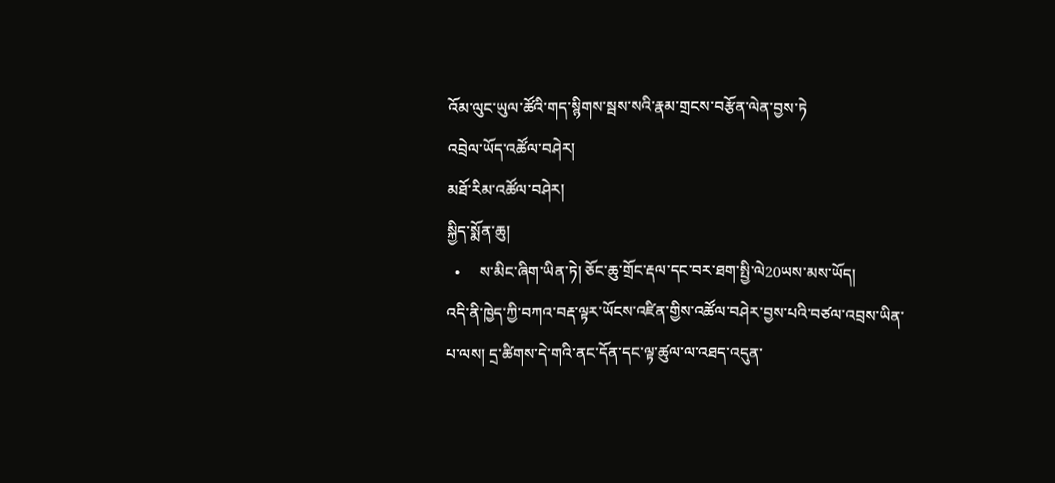འོམ་ལུང་ཡུལ་ཚོའི་གད་སྙིགས་སྦས་སའི་རྣམ་གྲངས་བརྩོན་ལེན་བྱས་ཏེ
འབྲེལ་ཡོད་འཚོལ་བཤེར།
མཐོ་རིམ་འཚོལ་བཤེར།
སྐྱིད་སྨོན་ཆུ།
  •     ས་མིང་ཞིག་ཡིན་ཏེ། ཅོང་ཆུ་གྲོང་རྡལ་དང་བར་ཐག་སྤྱི་ལེ20ཡས་མས་ཡོད།
འདི་ནི་ཁྱེད་ཀྱི་བཀའ་བརྡ་ལྟར་ཡོངས་འཛིན་གྱིས་འཚོལ་བཤེར་བྱས་པའི་བཙལ་འབྲས་ཡིན་པ་ལས། དྲ་ཚིགས་དེ་གའི་ནང་དོན་དང་ལྟ་ཚུལ་ལ་འཐད་འདུན་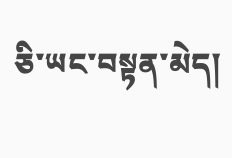ཅི་ཡང་བསྟན་མེད།